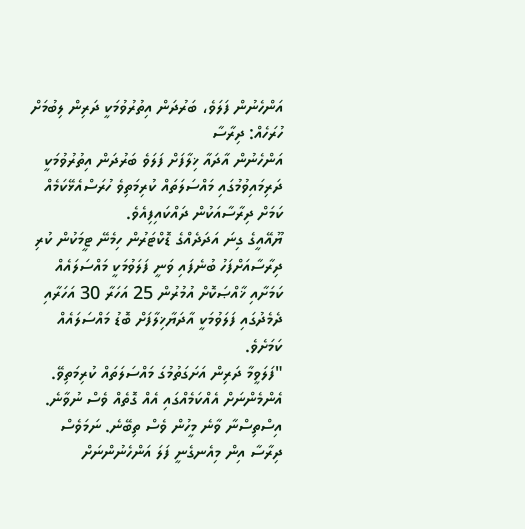އަންހެނުން ފަލަވެ، ބަރުދަން އިތުރުވުމަކީ ދަރިން ލިބުމަށް ހުރަހެއް: ދިރާސާ
އަންހެނުން އާދައާ ޚިލާފަށް ފަލަވެ ބަރުދަން އިތުރުވުމަކީ ދަރިމައިވުމުގައި މައްސަލަތައް ކުރިމަތިވެ ހުރަސްއެޅޭކަމެއް ކަމަށް ދިރާސާއަކުން ދައްކައިފިއެވެ.
ޔޫއޭއީގެ ގިނަ އަދަދެއްގެ ޑޮކްޓަރުން ހިމެނޭ ޓީމަކުން ކުރި ދިރާސާއަށްފަހު ބުނެފައި ވަނީ ފަލަވުމަކީ މައްސަލައެއް ކަމަށާއި ޚާއްޞަކޮށް އުމުރުން 25 އަހަރާ 30 އަހަރާއި ދެމެދުގައި ފަލަވުމަކީ އާދަޔާޚިލާފަށް ބޮޑު މައްސަލައެއް ކަމަށެވެ.
"ފަލަވީމާ ދަރިން އަށަގަތުމުގަ މައްސަލަތައް ކުރިމަތިވޭ. އެންމެންނަށް އެއްކަމެއްގައި އެއް ގޮތެއް ވެސް ނުވާނެ. އިސްތިސްނާ ވާނެ މީހުން ވެސް ތިބޭނެ. ނަމަވެސް ދިރާސާ އިން މިއެނގެނީ ފަލަ އަންހެނުންނަށް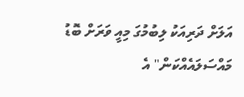އަލަށް ދަރިއަކު ލިބުމުގަ މިއީ ވަރަށް ބޮޑު މައްސަލައެއްކަން" އެ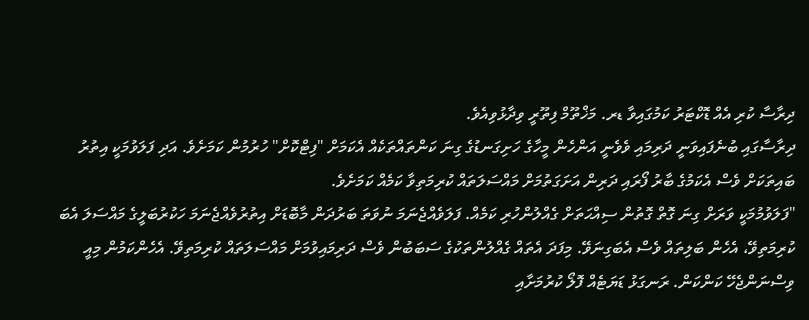ދިރާސާ ކުރި އެއް ޑޮކްޓަރު ކަމުގައިވާ ޑރ. މަޚްތޫމް ފިތޫރީ ވިދާޅުވިއެވެ.
ދިރާސާގައި ބުނެފައިވަނީ ދަރިމައި ވެވެނީ އަންހެން މީހާގެ ހަށިގަނޑުގެ ގިނަ ކަންތައްތަކެއް އެކަމަށް "ފިޓްކޮށް" ހުރުމުން ކަމަށެވެ. އަދި ފަލަވުމަކީ އިތުރު ބައިތަކަށް ވެސް އެކަމުގެ ބާރު ފޯރައި ދަރިން އަށަގަތުމަށް މައްސަލަތައް ކުރިމަތިވާ ކަމެއް ކަމަށެވެ.
"ފަލަވުމުމަކީ ވަރަށް ގިނަ ގޮތް ގޮތުން ސިއްޙަތަށް ގެއްލުންހުރި ކަމެއް. ފަލަވެއްޖެނަމަ ނުވަތަ ބަރުދަން މާބޮޑަށް އިތުރުވެއްޖެނަމަ ހަކުރުބަލީގެ މައްސަލަ އެބަ ކުރިމަތިވޭ، އެހެން ބަލިތައް ވެސް އެބަގިނަވޭ. މިފަދަ އެތައް ގެއްލުންތަކުގެ ސަބަބުން ވެސް ދަރިމައިވުމަށް މައްސަލަތައް ކުރިމަތިވޭ. އެހެންކަމުން މިއީ ވިސްނަންޖެހޭ ކަންކަން. ރަނގަޅު ޑަޔަޓެއް ފޮލޯ ކުރުމަށާއި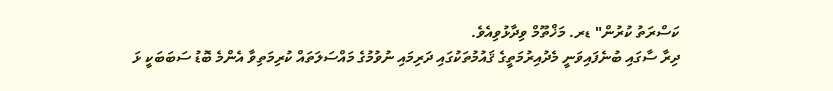ކަސްރަތު ކުރުން" ޑރ. މަޚްތޫމް ވިދާޅުވިއެވެ.
ދިރާ ސާގައި ބުނެފައިވަނީ މެދުއިރުމަތީގެ ޤައުމުތަކުގައި ދަރިމައި ނުވުމުގެ މައްސަލަތައް ކުރިމަތިވާ އެންމެ ބޮޑު ސަބަބަކީ ޅަ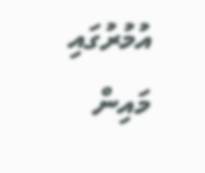އުމުރުގައި މައިން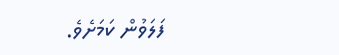ފަލަވުން ކަމަށެވެ.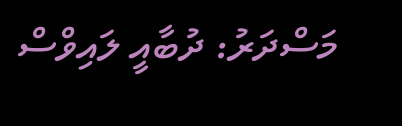މަސްދަރު: ދުބާއީ ލައިވްސް